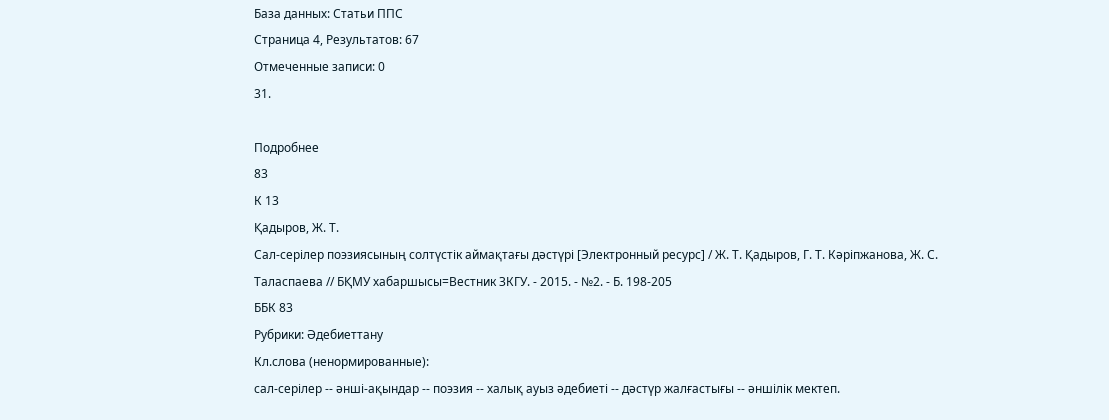База данных: Статьи ППС
Страница 4, Результатов: 67
Отмеченные записи: 0
31.

Подробнее
83
К 13
Қадыров, Ж. Т.
Сал-серілер поэзиясының солтүстік аймақтағы дәстүрі [Электронный ресурс] / Ж. Т. Қадыров, Г. Т. Кәріпжанова, Ж. С. Таласпаева // БҚМУ хабаршысы=Вестник ЗКГУ. - 2015. - №2. - Б. 198-205
ББК 83
Рубрики: Әдебиеттану
Кл.слова (ненормированные):
сал-серілер -- әнші-ақындар -- поэзия -- халық ауыз әдебиеті -- дәстүр жалғастығы -- әншілік мектеп.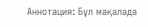Аннотация: Бұл мақалада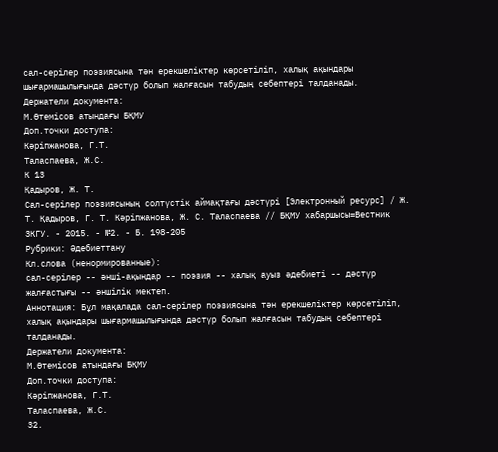сал-серілер поэзиясына тән ерекшеліктер көрсетіліп, халық ақындары шығармашылығында дәстүр болып жалғасын табудың себептері талданады.
Держатели документа:
М.Өтемісов атындағы БҚМУ
Доп.точки доступа:
Кәріпжанова, Г.Т.
Таласпаева, Ж.С.
К 13
Қадыров, Ж. Т.
Сал-серілер поэзиясының солтүстік аймақтағы дәстүрі [Электронный ресурс] / Ж. Т. Қадыров, Г. Т. Кәріпжанова, Ж. С. Таласпаева // БҚМУ хабаршысы=Вестник ЗКГУ. - 2015. - №2. - Б. 198-205
Рубрики: Әдебиеттану
Кл.слова (ненормированные):
сал-серілер -- әнші-ақындар -- поэзия -- халық ауыз әдебиеті -- дәстүр жалғастығы -- әншілік мектеп.
Аннотация: Бұл мақалада сал-серілер поэзиясына тән ерекшеліктер көрсетіліп, халық ақындары шығармашылығында дәстүр болып жалғасын табудың себептері талданады.
Держатели документа:
М.Өтемісов атындағы БҚМУ
Доп.точки доступа:
Кәріпжанова, Г.Т.
Таласпаева, Ж.С.
32.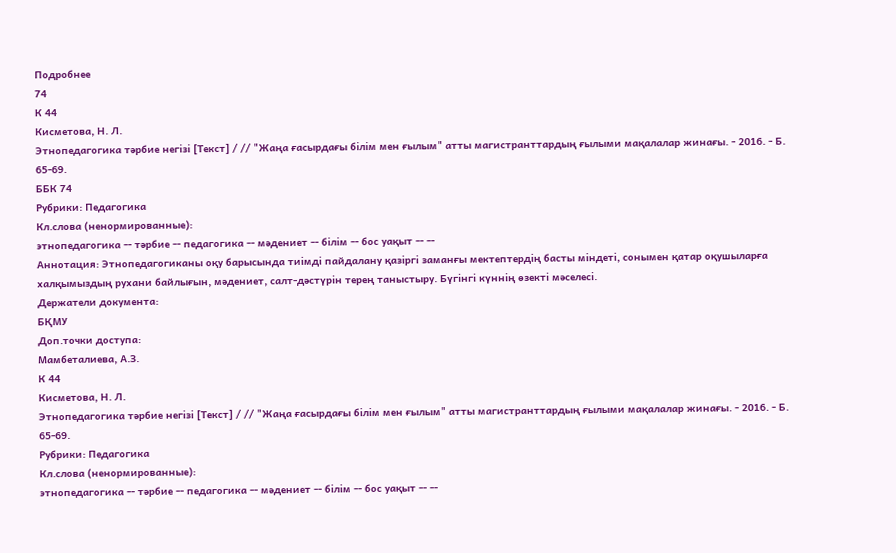Подробнее
74
К 44
Кисметова, Н. Л.
Этнопедагогика тәрбие негізі [Текст] / // "Жаңа ғасырдағы білім мен ғылым" атты магистранттардың ғылыми мақалалар жинағы. - 2016. - Б. 65-69.
ББК 74
Рубрики: Педагогика
Кл.слова (ненормированные):
этнопедагогика -- тәрбие -- педагогика -- мәдениет -- білім -- бос уақыт -- --
Аннотация: Этнопедагогиканы оқу барысында тиімді пайдалану қазіргі заманғы мектептердің басты міндеті, сонымен қатар оқушыларға халқымыздың рухани байлығын, мәдениет, салт-дәстүрін терең таныстыру. Бүгінгі күннің өзекті мәселесі.
Держатели документа:
БҚМУ
Доп.точки доступа:
Мамбеталиева, А.З.
К 44
Кисметова, Н. Л.
Этнопедагогика тәрбие негізі [Текст] / // "Жаңа ғасырдағы білім мен ғылым" атты магистранттардың ғылыми мақалалар жинағы. - 2016. - Б. 65-69.
Рубрики: Педагогика
Кл.слова (ненормированные):
этнопедагогика -- тәрбие -- педагогика -- мәдениет -- білім -- бос уақыт -- --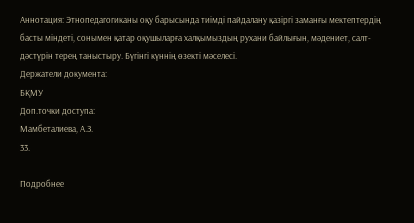Аннотация: Этнопедагогиканы оқу барысында тиімді пайдалану қазіргі заманғы мектептердің басты міндеті, сонымен қатар оқушыларға халқымыздың рухани байлығын, мәдениет, салт-дәстүрін терең таныстыру. Бүгінгі күннің өзекті мәселесі.
Держатели документа:
БҚМУ
Доп.точки доступа:
Мамбеталиева, А.З.
33.

Подробнее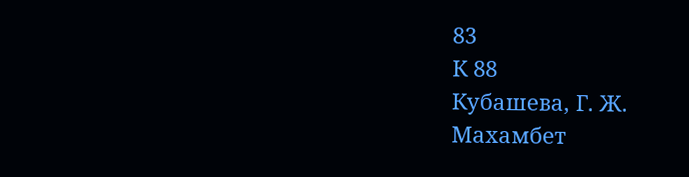83
К 88
Кубашева, Г. Ж.
Махамбет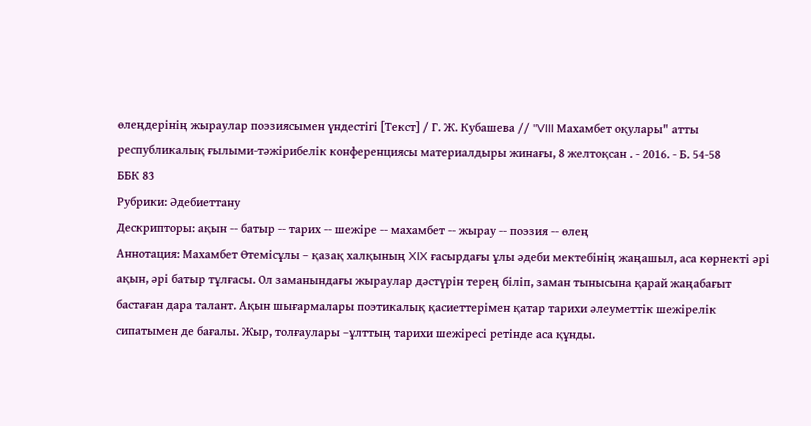өлеңдерінің жыраулар поэзиясымен үндестігі [Текст] / Г. Ж. Кубашева // "VIII Махамбет оқулары" атты республикалық ғылыми-тәжірибелік конференциясы материалдыры жинағы, 8 желтоқсан . - 2016. - Б. 54-58
ББК 83
Рубрики: Әдебиеттану
Дескрипторы: ақын -- батыр -- тарих -- шежіре -- махамбет -- жырау -- поэзия -- өлең
Аннотация: Махамбет Өтемісұлы – қазақ халқының XIX ғасырдағы ұлы әдеби мектебінің жаңашыл, аса көрнекті әрі ақын, әрі батыр тұлғасы. Ол заманындағы жыраулар дәстүрін терең біліп, заман тынысына қарай жаңабағыт бастаған дара талант. Ақын шығармалары поэтикалық қасиеттерімен қатар тарихи әлеуметтік шежірелік сипатымен де бағалы. Жыр, толғаулары –ұлттың тарихи шежіресі ретінде аса құнды.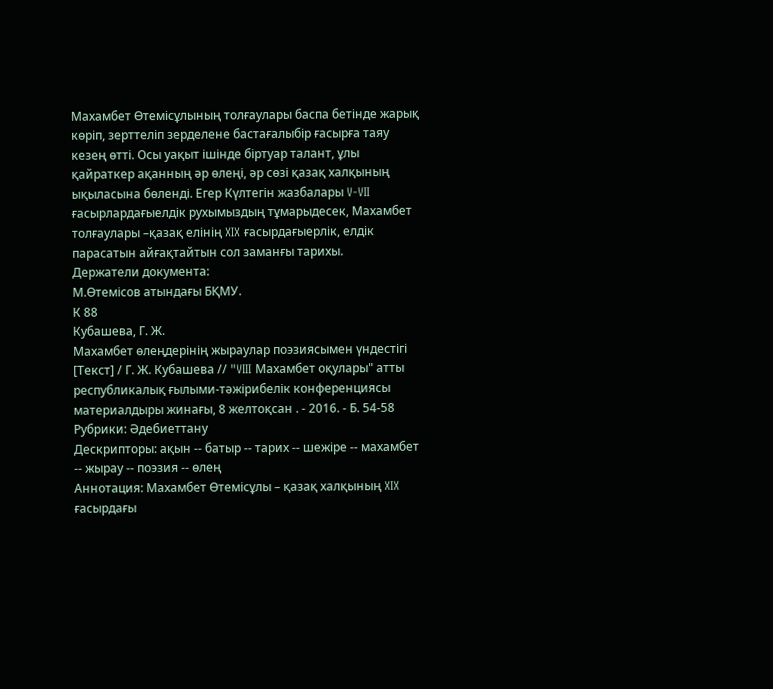Махамбет Өтемісұлының толғаулары баспа бетінде жарық көріп, зерттеліп зерделене бастағалыбір ғасырға таяу кезең өтті. Осы уақыт ішінде біртуар талант, ұлы қайраткер ақанның әр өлеңі, әр сөзі қазақ халқының ықыласына бөленді. Егер Күлтегін жазбалары V-VII ғасырлардағыелдік рухымыздың тұмарыдесек, Махамбет толғаулары –қазақ елінің XIX ғасырдағыерлік, елдік парасатын айғақтайтын сол заманғы тарихы.
Держатели документа:
М.Өтемісов атындағы БҚМУ.
К 88
Кубашева, Г. Ж.
Махамбет өлеңдерінің жыраулар поэзиясымен үндестігі [Текст] / Г. Ж. Кубашева // "VIII Махамбет оқулары" атты республикалық ғылыми-тәжірибелік конференциясы материалдыры жинағы, 8 желтоқсан . - 2016. - Б. 54-58
Рубрики: Әдебиеттану
Дескрипторы: ақын -- батыр -- тарих -- шежіре -- махамбет -- жырау -- поэзия -- өлең
Аннотация: Махамбет Өтемісұлы – қазақ халқының XIX ғасырдағы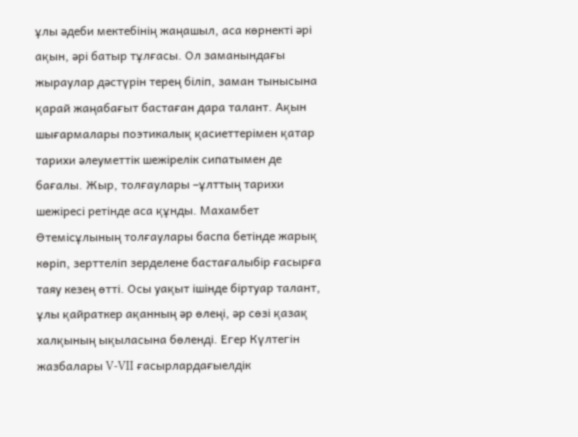ұлы әдеби мектебінің жаңашыл, аса көрнекті әрі ақын, әрі батыр тұлғасы. Ол заманындағы жыраулар дәстүрін терең біліп, заман тынысына қарай жаңабағыт бастаған дара талант. Ақын шығармалары поэтикалық қасиеттерімен қатар тарихи әлеуметтік шежірелік сипатымен де бағалы. Жыр, толғаулары –ұлттың тарихи шежіресі ретінде аса құнды. Махамбет Өтемісұлының толғаулары баспа бетінде жарық көріп, зерттеліп зерделене бастағалыбір ғасырға таяу кезең өтті. Осы уақыт ішінде біртуар талант, ұлы қайраткер ақанның әр өлеңі, әр сөзі қазақ халқының ықыласына бөленді. Егер Күлтегін жазбалары V-VII ғасырлардағыелдік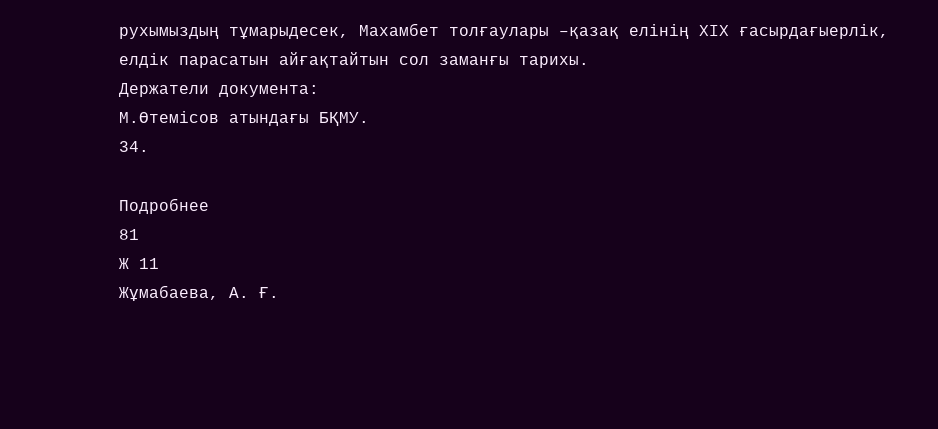рухымыздың тұмарыдесек, Махамбет толғаулары –қазақ елінің XIX ғасырдағыерлік, елдік парасатын айғақтайтын сол заманғы тарихы.
Держатели документа:
М.Өтемісов атындағы БҚМУ.
34.

Подробнее
81
Ж 11
Жұмабаева, А. Ғ.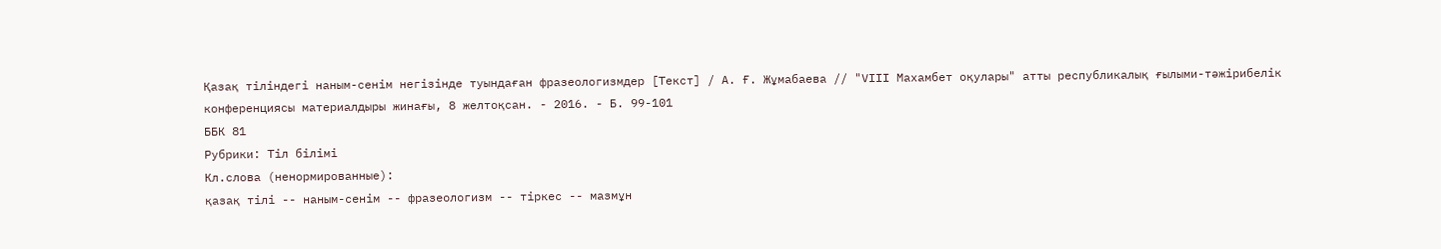Қазақ тіліндегі наным-сенім негізінде туындаған фразеологизмдер [Текст] / А. Ғ. Жұмабаева // "VIII Махамбет оқулары" атты республикалық ғылыми-тәжірибелік конференциясы материалдыры жинағы, 8 желтоқсан. - 2016. - Б. 99-101
ББК 81
Рубрики: Тіл білімі
Кл.слова (ненормированные):
қазақ тілі -- наным-сенім -- фразеологизм -- тіркес -- мазмұн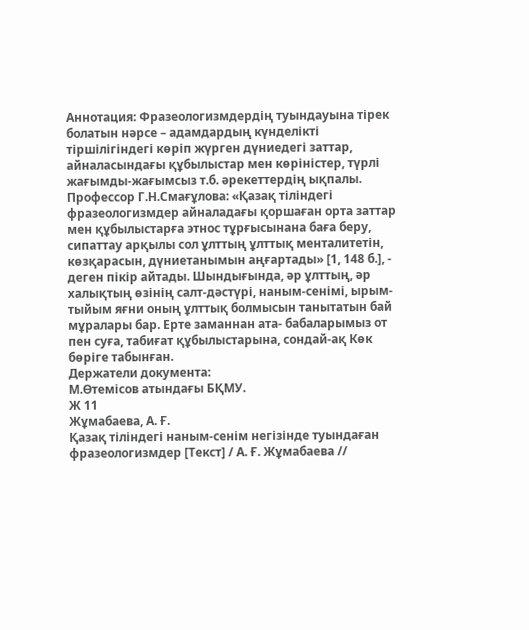Аннотация: Фразеологизмдердің туындауына тірек болатын нәрсе – адамдардың күнделікті тіршілігіндегі көріп жүрген дүниедегі заттар, айналасындағы құбылыстар мен көріністер, түрлі жағымды-жағымсыз т.б. әрекеттердің ықпалы. Профессор Г.Н.Смағұлова: «Қазақ тіліндегі фразеологизмдер айналадағы қоршаған орта заттар мен құбылыстарға этнос тұрғысынана баға беру, сипаттау арқылы сол ұлттың ұлттық менталитетін, көзқарасын, дүниетанымын аңғартады» [1, 148 б.], - деген пікір айтады. Шындығында, әр ұлттың, әр халықтың өзінің салт-дәстүрі, наным-сенімі, ырым-тыйым яғни оның ұлттық болмысын танытатын бай мұралары бар. Ерте заманнан ата- бабаларымыз от пен суға, табиғат құбылыстарына, сондай-ақ Көк бөріге табынған.
Держатели документа:
М.Өтемісов атындағы БҚМУ.
Ж 11
Жұмабаева, А. Ғ.
Қазақ тіліндегі наным-сенім негізінде туындаған фразеологизмдер [Текст] / А. Ғ. Жұмабаева //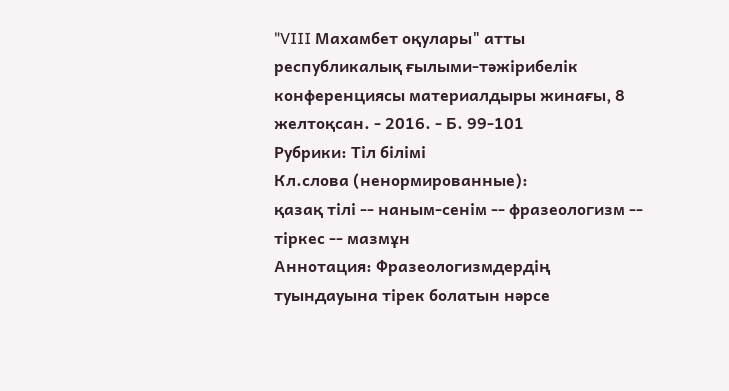"VIII Махамбет оқулары" атты республикалық ғылыми-тәжірибелік конференциясы материалдыры жинағы, 8 желтоқсан. - 2016. - Б. 99-101
Рубрики: Тіл білімі
Кл.слова (ненормированные):
қазақ тілі -- наным-сенім -- фразеологизм -- тіркес -- мазмұн
Аннотация: Фразеологизмдердің туындауына тірек болатын нәрсе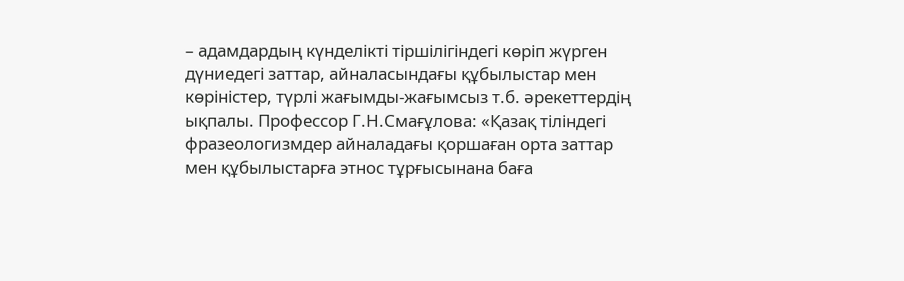– адамдардың күнделікті тіршілігіндегі көріп жүрген дүниедегі заттар, айналасындағы құбылыстар мен көріністер, түрлі жағымды-жағымсыз т.б. әрекеттердің ықпалы. Профессор Г.Н.Смағұлова: «Қазақ тіліндегі фразеологизмдер айналадағы қоршаған орта заттар мен құбылыстарға этнос тұрғысынана баға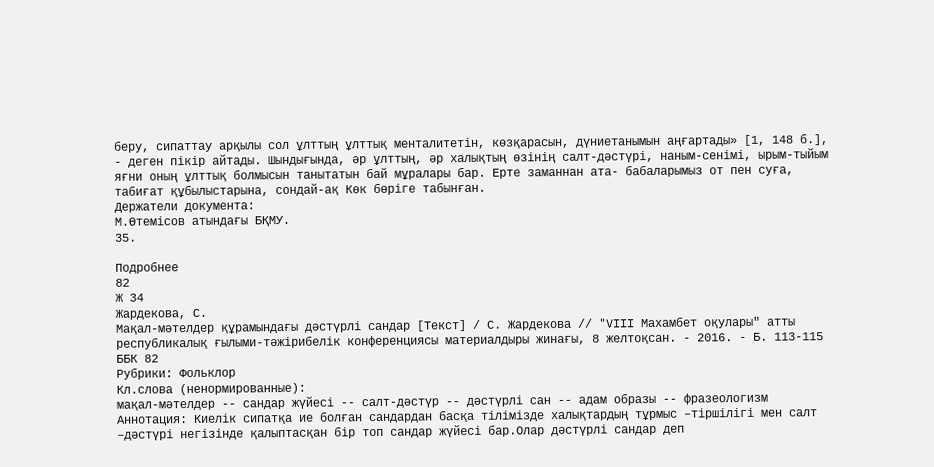беру, сипаттау арқылы сол ұлттың ұлттық менталитетін, көзқарасын, дүниетанымын аңғартады» [1, 148 б.], - деген пікір айтады. Шындығында, әр ұлттың, әр халықтың өзінің салт-дәстүрі, наным-сенімі, ырым-тыйым яғни оның ұлттық болмысын танытатын бай мұралары бар. Ерте заманнан ата- бабаларымыз от пен суға, табиғат құбылыстарына, сондай-ақ Көк бөріге табынған.
Держатели документа:
М.Өтемісов атындағы БҚМУ.
35.

Подробнее
82
Ж 34
Жардекова, С.
Мақал-мәтелдер құрамындағы дәстүрлі сандар [Текст] / С. Жардекова // "VIII Махамбет оқулары" атты республикалық ғылыми-тәжірибелік конференциясы материалдыры жинағы, 8 желтоқсан. - 2016. - Б. 113-115
ББК 82
Рубрики: Фольклор
Кл.слова (ненормированные):
мақал-мәтелдер -- сандар жүйесі -- салт-дәстүр -- дәстүрлі сан -- адам образы -- фразеологизм
Аннотация: Киелік сипатқа ие болған сандардан басқа тілімізде халықтардың тұрмыс –тіршілігі мен салт –дәстүрі негізінде қалыптасқан бір топ сандар жүйесі бар.Олар дәстүрлі сандар деп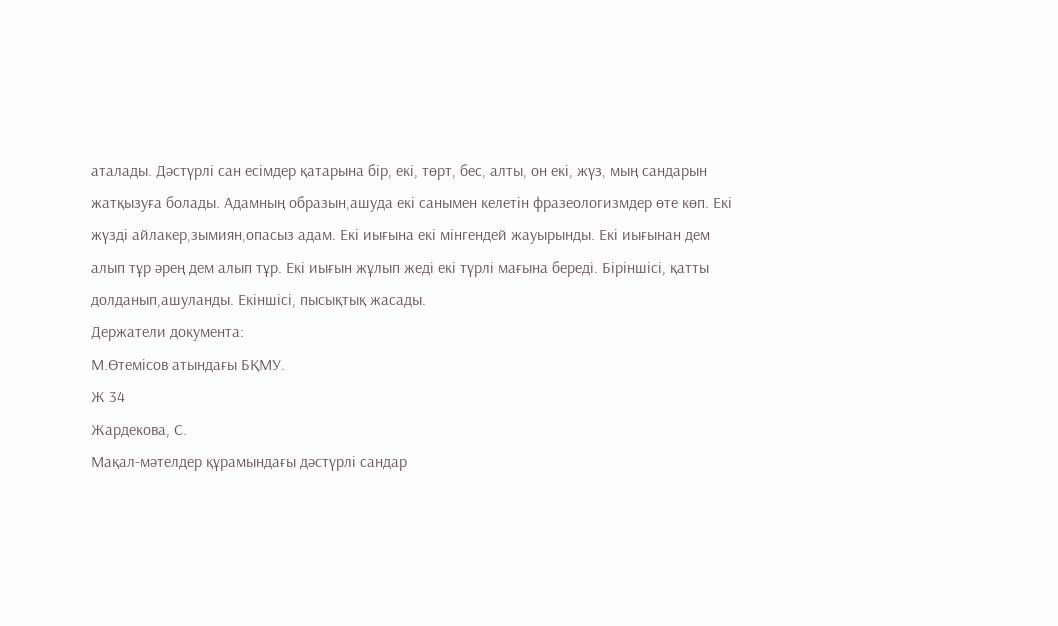аталады. Дәстүрлі сан есімдер қатарына бір, екі, төрт, бес, алты, он екі, жүз, мың сандарын жатқызуға болады. Адамның образын,ашуда екі санымен келетін фразеологизмдер өте көп. Екі жүзді айлакер,зымиян,опасыз адам. Екі иығына екі мінгендей жауырынды. Екі иығынан дем алып тұр әрең дем алып тұр. Екі иығын жұлып жеді екі түрлі мағына береді. Біріншісі, қатты долданып,ашуланды. Екіншісі, пысықтық жасады.
Держатели документа:
М.Өтемісов атындағы БҚМУ.
Ж 34
Жардекова, С.
Мақал-мәтелдер құрамындағы дәстүрлі сандар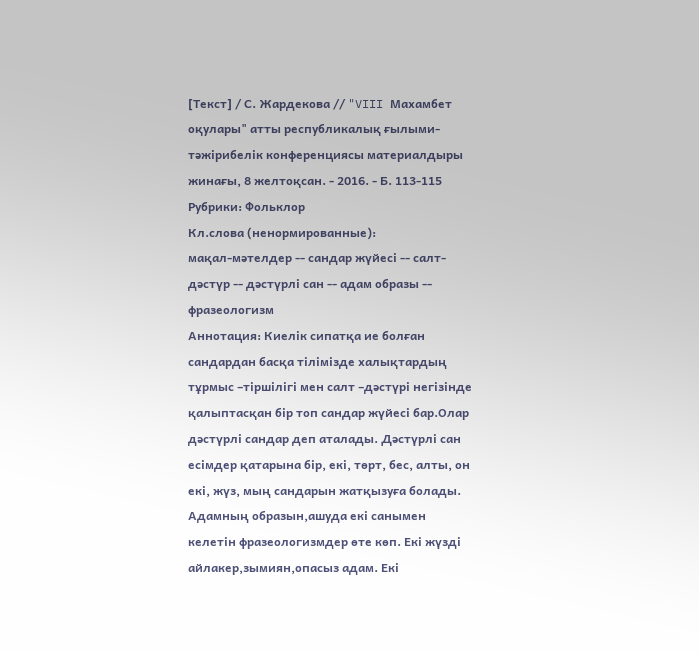[Текст] / С. Жардекова // "VIII Махамбет оқулары" атты республикалық ғылыми-тәжірибелік конференциясы материалдыры жинағы, 8 желтоқсан. - 2016. - Б. 113-115
Рубрики: Фольклор
Кл.слова (ненормированные):
мақал-мәтелдер -- сандар жүйесі -- салт-дәстүр -- дәстүрлі сан -- адам образы -- фразеологизм
Аннотация: Киелік сипатқа ие болған сандардан басқа тілімізде халықтардың тұрмыс –тіршілігі мен салт –дәстүрі негізінде қалыптасқан бір топ сандар жүйесі бар.Олар дәстүрлі сандар деп аталады. Дәстүрлі сан есімдер қатарына бір, екі, төрт, бес, алты, он екі, жүз, мың сандарын жатқызуға болады. Адамның образын,ашуда екі санымен келетін фразеологизмдер өте көп. Екі жүзді айлакер,зымиян,опасыз адам. Екі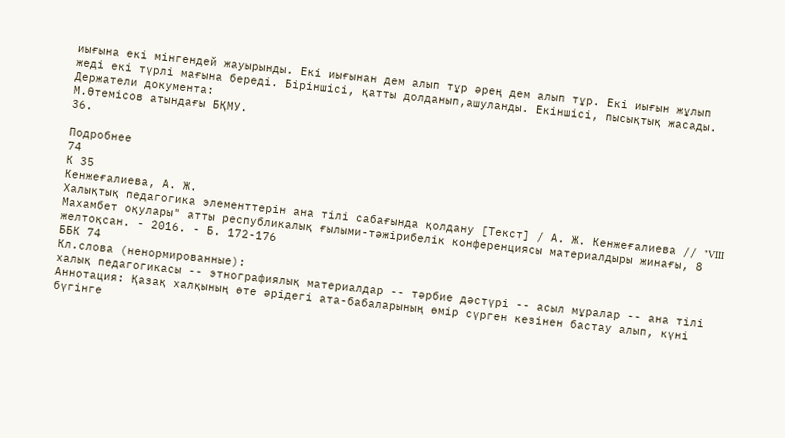иығына екі мінгендей жауырынды. Екі иығынан дем алып тұр әрең дем алып тұр. Екі иығын жұлып жеді екі түрлі мағына береді. Біріншісі, қатты долданып,ашуланды. Екіншісі, пысықтық жасады.
Держатели документа:
М.Өтемісов атындағы БҚМУ.
36.

Подробнее
74
К 35
Кенжеғалиева, А. Ж.
Халықтық педагогика элементтерін ана тілі сабағында қолдану [Текст] / А. Ж. Кенжеғалиева // "VIII Махамбет оқулары" атты республикалық ғылыми-тәжірибелік конференциясы материалдыры жинағы, 8 желтоқсан. - 2016. - Б. 172-176
ББК 74
Кл.слова (ненормированные):
халық педагогикасы -- этнографиялық материалдар -- тәрбие дәстүрі -- асыл мұралар -- ана тілі
Аннотация: Қазақ халқының өте әрiдегi ата-бабаларының өмiр сүрген кезiнен бастау алып, күнi бүгiнге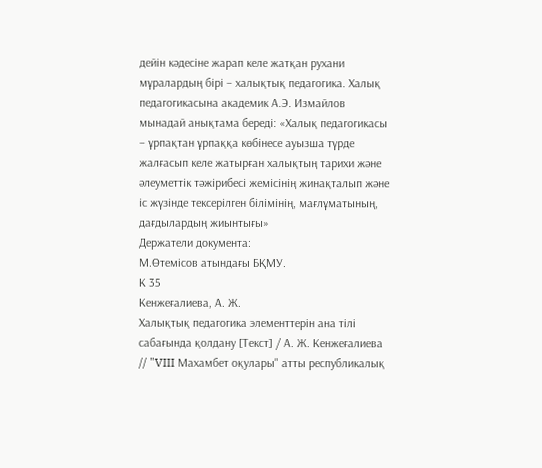дейiн кәдесiне жарап келе жатқан рухани мұралардың бiрi – халықтық педагогика. Халық педагогикасына академик А.Э. Измайлов мынадай анықтама береді: «Халық педагогикасы – ұрпақтан ұрпаққа көбінесе ауызша түрде жалғасып келе жатырған халықтың тарихи және әлеуметтік тәжірибесі жемісінің жинақталып және іс жүзінде тексерілген білімінің, мағлұматының, дағдылардың жиынтығы»
Держатели документа:
М.Өтемісов атындағы БҚМУ.
К 35
Кенжеғалиева, А. Ж.
Халықтық педагогика элементтерін ана тілі сабағында қолдану [Текст] / А. Ж. Кенжеғалиева // "VIII Махамбет оқулары" атты республикалық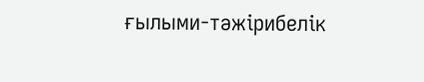ғылыми-тәжірибелік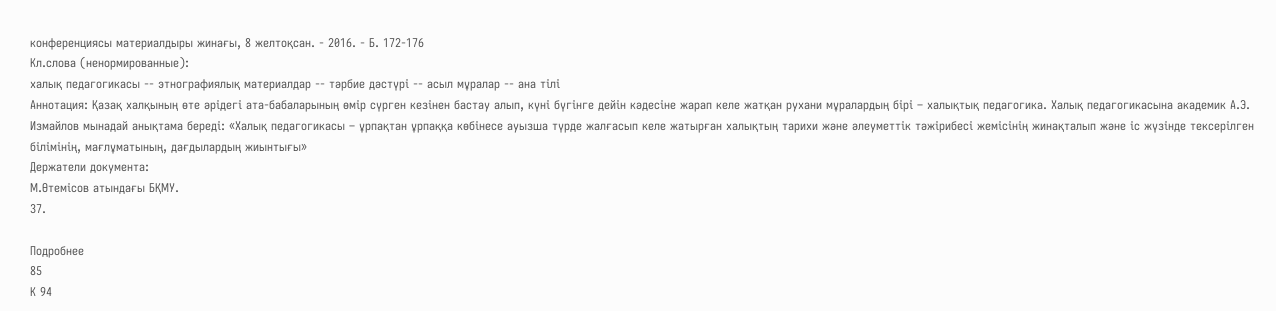конференциясы материалдыры жинағы, 8 желтоқсан. - 2016. - Б. 172-176
Кл.слова (ненормированные):
халық педагогикасы -- этнографиялық материалдар -- тәрбие дәстүрі -- асыл мұралар -- ана тілі
Аннотация: Қазақ халқының өте әрiдегi ата-бабаларының өмiр сүрген кезiнен бастау алып, күнi бүгiнге дейiн кәдесiне жарап келе жатқан рухани мұралардың бiрi – халықтық педагогика. Халық педагогикасына академик А.Э. Измайлов мынадай анықтама береді: «Халық педагогикасы – ұрпақтан ұрпаққа көбінесе ауызша түрде жалғасып келе жатырған халықтың тарихи және әлеуметтік тәжірибесі жемісінің жинақталып және іс жүзінде тексерілген білімінің, мағлұматының, дағдылардың жиынтығы»
Держатели документа:
М.Өтемісов атындағы БҚМУ.
37.

Подробнее
85
К 94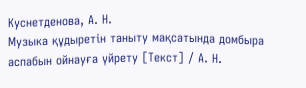Куснетденова, А. Н.
Музыка құдыретін таныту мақсатында домбыра аспабын ойнауға үйрету [Текст] / А. Н.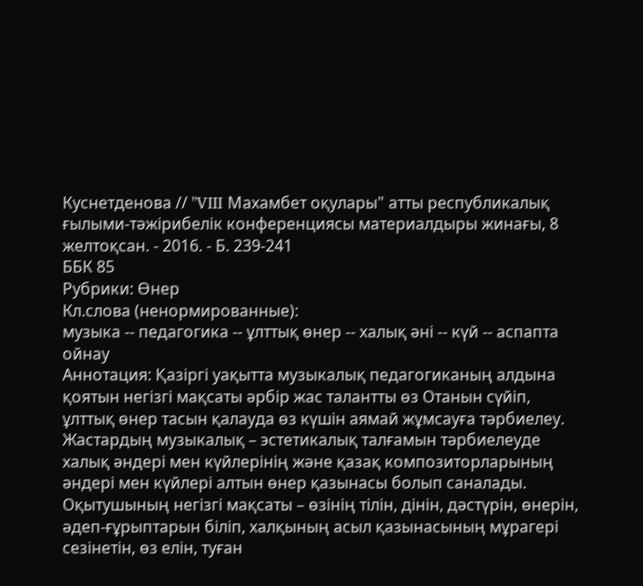Куснетденова // "VIII Махамбет оқулары" атты республикалық ғылыми-тәжірибелік конференциясы материалдыры жинағы, 8 желтоқсан. - 2016. - Б. 239-241
ББК 85
Рубрики: Өнер
Кл.слова (ненормированные):
музыка -- педагогика -- ұлттық өнер -- халық әні -- күй -- аспапта ойнау
Аннотация: Қазіргі уақытта музыкалық педагогиканың алдына қоятын негізгі мақсаты әрбір жас талантты өз Отанын сүйіп, ұлттық өнер тасын қалауда өз күшін аямай жұмсауға тәрбиелеу. Жастардың музыкалық – эстетикалық талғамын тәрбиелеуде халық әндері мен күйлерінің және қазақ композиторларының әндері мен күйлері алтын өнер қазынасы болып саналады. Оқытушының негізгі мақсаты – өзінің тілін, дінін, дәстүрін, өнерін, әдеп-ғұрыптарын біліп, халқының асыл қазынасының мұрагері сезінетін, өз елін, туған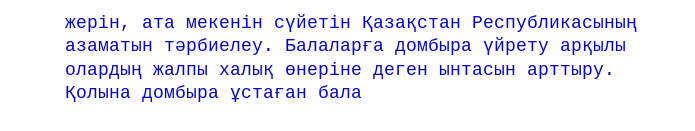жерін, ата мекенін сүйетін Қазақстан Республикасының азаматын тәрбиелеу. Балаларға домбыра үйрету арқылы олардың жалпы халық өнеріне деген ынтасын арттыру. Қолына домбыра ұстаған бала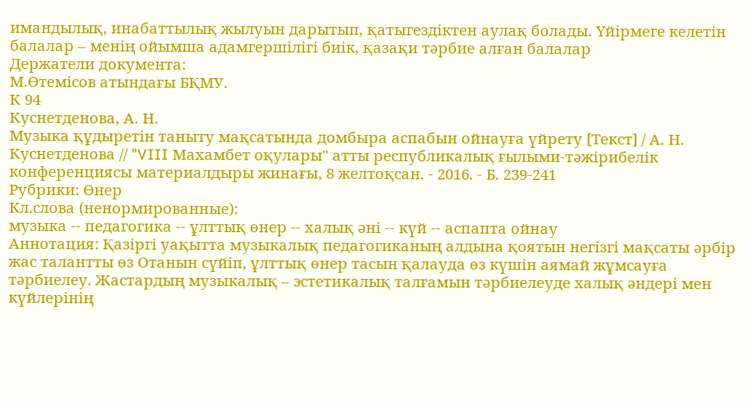имандылық, инабаттылық жылуын дарытып, қатыгездіктен аулақ болады. Үйірмеге келетін балалар – менің ойымша адамгершілігі биік, қазақи тәрбие алған балалар
Держатели документа:
М.Өтемісов атындағы БҚМУ.
К 94
Куснетденова, А. Н.
Музыка құдыретін таныту мақсатында домбыра аспабын ойнауға үйрету [Текст] / А. Н. Куснетденова // "VIII Махамбет оқулары" атты республикалық ғылыми-тәжірибелік конференциясы материалдыры жинағы, 8 желтоқсан. - 2016. - Б. 239-241
Рубрики: Өнер
Кл.слова (ненормированные):
музыка -- педагогика -- ұлттық өнер -- халық әні -- күй -- аспапта ойнау
Аннотация: Қазіргі уақытта музыкалық педагогиканың алдына қоятын негізгі мақсаты әрбір жас талантты өз Отанын сүйіп, ұлттық өнер тасын қалауда өз күшін аямай жұмсауға тәрбиелеу. Жастардың музыкалық – эстетикалық талғамын тәрбиелеуде халық әндері мен күйлерінің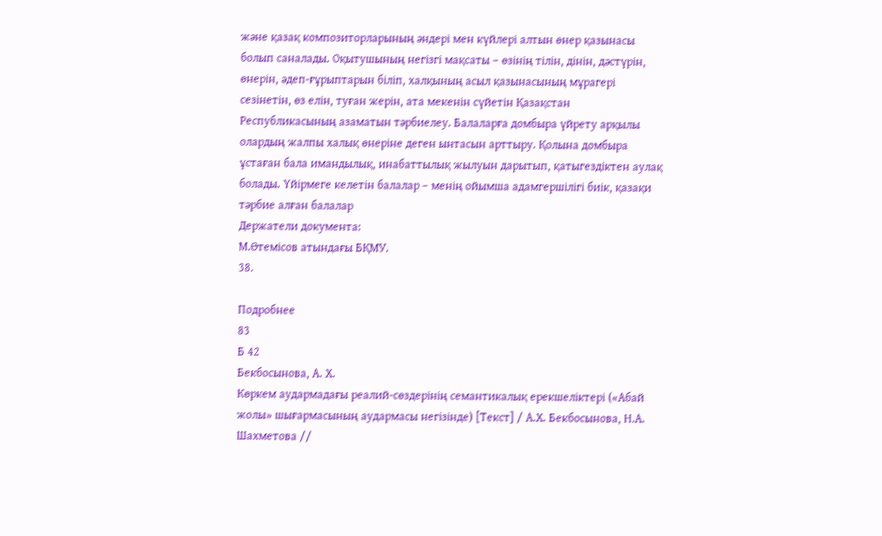және қазақ композиторларының әндері мен күйлері алтын өнер қазынасы болып саналады. Оқытушының негізгі мақсаты – өзінің тілін, дінін, дәстүрін, өнерін, әдеп-ғұрыптарын біліп, халқының асыл қазынасының мұрагері сезінетін, өз елін, туған жерін, ата мекенін сүйетін Қазақстан Республикасының азаматын тәрбиелеу. Балаларға домбыра үйрету арқылы олардың жалпы халық өнеріне деген ынтасын арттыру. Қолына домбыра ұстаған бала имандылық, инабаттылық жылуын дарытып, қатыгездіктен аулақ болады. Үйірмеге келетін балалар – менің ойымша адамгершілігі биік, қазақи тәрбие алған балалар
Держатели документа:
М.Өтемісов атындағы БҚМУ.
38.

Подробнее
83
Б 42
Бекбосынова, А. Х.
Көркем аудармадағы реалий-сөздерінің семантикалық ерекшеліктері («Абай жолы» шығармасының аудармасы негізінде) [Текст] / А.Х. Бекбосынова, Н.А. Шахметова //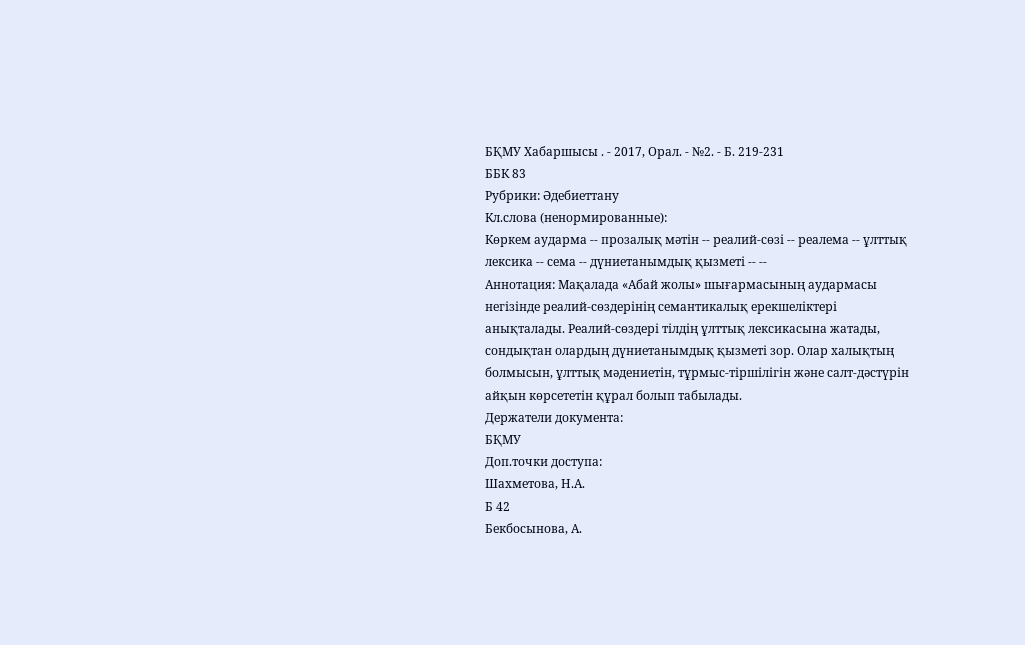БҚМУ Хабаршысы . - 2017, Орал. - №2. - Б. 219-231
ББК 83
Рубрики: Әдебиеттану
Кл.слова (ненормированные):
Көркем аударма -- прозалық мәтін -- реалий-сөзі -- реалема -- ұлттық лексика -- сема -- дүниетанымдық қызметі -- --
Аннотация: Мақалада «Абай жолы» шығармасының аудармасы негізінде реалий-сөздерінің семантикалық ерекшеліктері анықталады. Реалий-сөздері тілдің ұлттық лексикасына жатады, сондықтан олардың дүниетанымдық қызметі зор. Олар халықтың болмысын, ұлттық мәдениетін, тұрмыс-тіршілігін және салт-дәстүрін айқын көрсететін құрал болып табылады.
Держатели документа:
БҚМУ
Доп.точки доступа:
Шахметова, Н.А.
Б 42
Бекбосынова, А.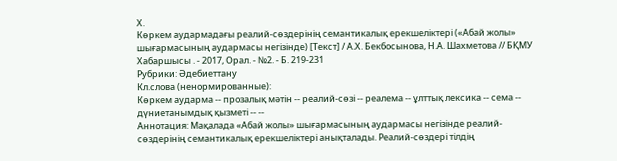Х.
Көркем аудармадағы реалий-сөздерінің семантикалық ерекшеліктері («Абай жолы» шығармасының аудармасы негізінде) [Текст] / А.Х. Бекбосынова, Н.А. Шахметова // БҚМУ Хабаршысы . - 2017, Орал. - №2. - Б. 219-231
Рубрики: Әдебиеттану
Кл.слова (ненормированные):
Көркем аударма -- прозалық мәтін -- реалий-сөзі -- реалема -- ұлттық лексика -- сема -- дүниетанымдық қызметі -- --
Аннотация: Мақалада «Абай жолы» шығармасының аудармасы негізінде реалий-сөздерінің семантикалық ерекшеліктері анықталады. Реалий-сөздері тілдің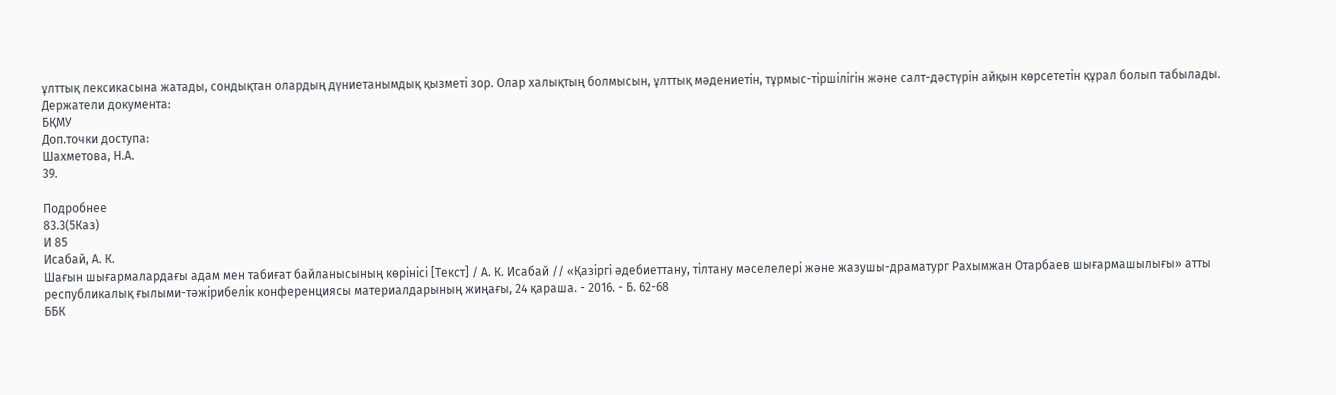ұлттық лексикасына жатады, сондықтан олардың дүниетанымдық қызметі зор. Олар халықтың болмысын, ұлттық мәдениетін, тұрмыс-тіршілігін және салт-дәстүрін айқын көрсететін құрал болып табылады.
Держатели документа:
БҚМУ
Доп.точки доступа:
Шахметова, Н.А.
39.

Подробнее
83.3(5Каз)
И 85
Исабай, А. К.
Шағын шығармалардағы адам мен табиғат байланысының көрінісі [Текст] / А. К. Исабай // «Қазіргі әдебиеттану, тілтану мәселелері және жазушы-драматург Рахымжан Отарбаев шығармашылығы» атты республикалық ғылыми-тәжірибелік конференциясы материалдарының жиңағы, 24 қараша. - 2016. - Б. 62-68
ББК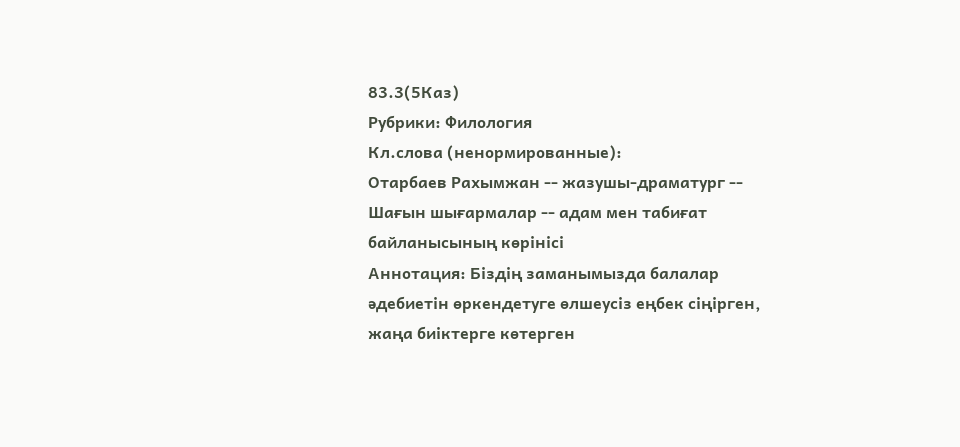83.3(5Каз)
Рубрики: Филология
Кл.слова (ненормированные):
Отарбаев Рахымжан -- жазушы-драматург -- Шағын шығармалар -- адам мен табиғат байланысының көрінісі
Аннотация: Біздің заманымызда балалар әдебиетін өркендетуге өлшеусіз еңбек сіңірген, жаңа биіктерге көтерген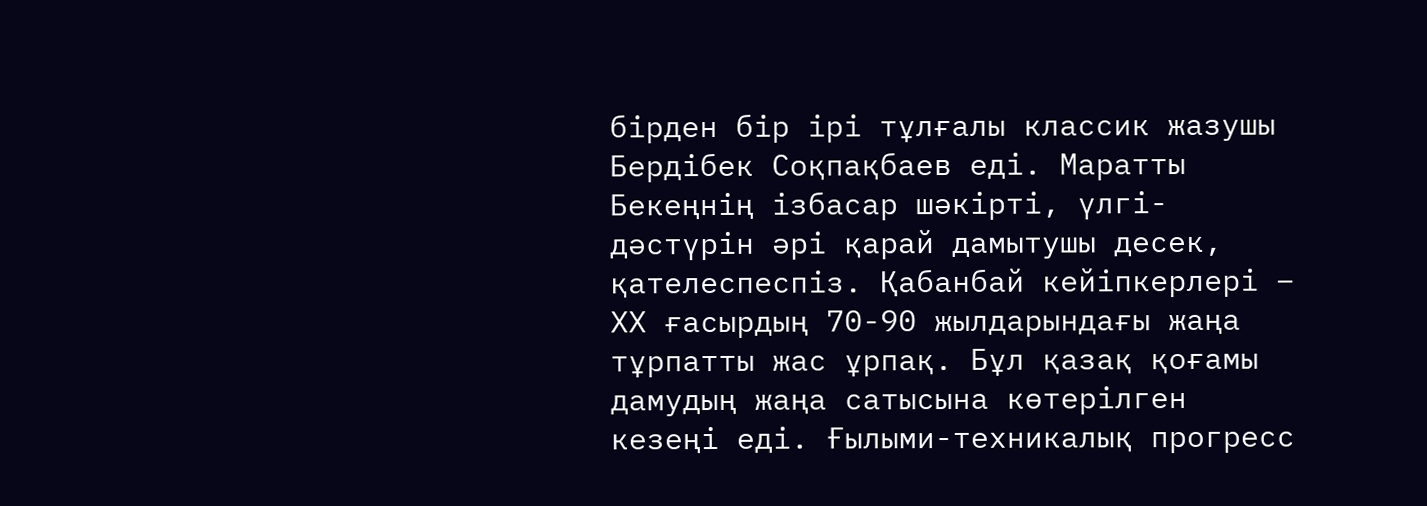бірден бір ірі тұлғалы классик жазушы Бердібек Соқпақбаев еді. Маратты Бекеңнің ізбасар шәкірті, үлгі-дәстүрін әрі қарай дамытушы десек, қателеспеспіз. Қабанбай кейіпкерлері – ХХ ғасырдың 70-90 жылдарындағы жаңа тұрпатты жас ұрпақ. Бұл қазақ қоғамы дамудың жаңа сатысына көтерілген кезеңі еді. Ғылыми-техникалық прогресс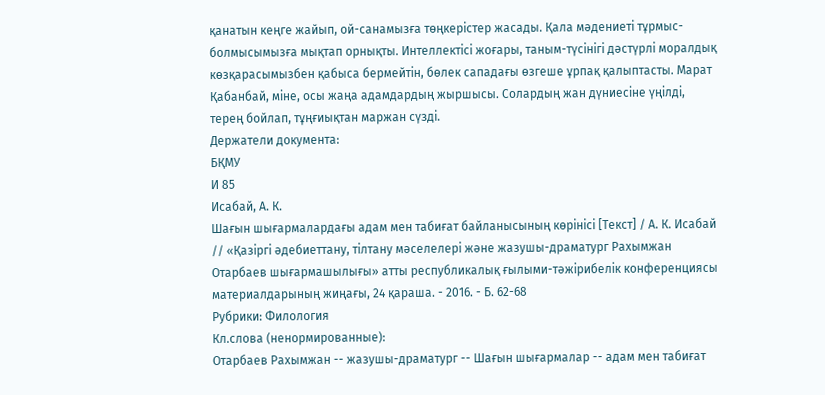қанатын кеңге жайып, ой-санамызға төңкерістер жасады. Қала мәдениеті тұрмыс-болмысымызға мықтап орнықты. Интеллектісі жоғары, таным-түсінігі дәстүрлі моралдық көзқарасымызбен қабыса бермейтін, бөлек сападағы өзгеше ұрпақ қалыптасты. Марат Қабанбай, міне, осы жаңа адамдардың жыршысы. Солардың жан дүниесіне үңілді, терең бойлап, тұңғиықтан маржан сүзді.
Держатели документа:
БҚМУ
И 85
Исабай, А. К.
Шағын шығармалардағы адам мен табиғат байланысының көрінісі [Текст] / А. К. Исабай // «Қазіргі әдебиеттану, тілтану мәселелері және жазушы-драматург Рахымжан Отарбаев шығармашылығы» атты республикалық ғылыми-тәжірибелік конференциясы материалдарының жиңағы, 24 қараша. - 2016. - Б. 62-68
Рубрики: Филология
Кл.слова (ненормированные):
Отарбаев Рахымжан -- жазушы-драматург -- Шағын шығармалар -- адам мен табиғат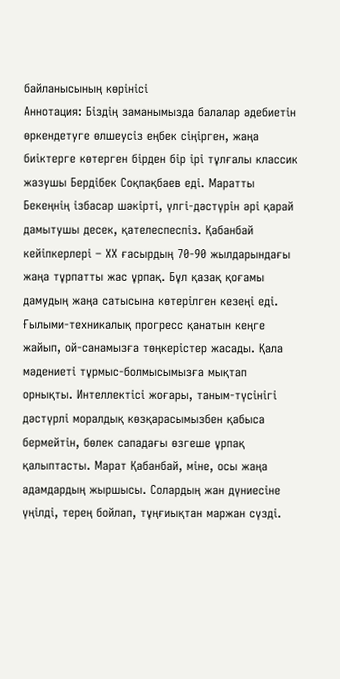байланысының көрінісі
Аннотация: Біздің заманымызда балалар әдебиетін өркендетуге өлшеусіз еңбек сіңірген, жаңа биіктерге көтерген бірден бір ірі тұлғалы классик жазушы Бердібек Соқпақбаев еді. Маратты Бекеңнің ізбасар шәкірті, үлгі-дәстүрін әрі қарай дамытушы десек, қателеспеспіз. Қабанбай кейіпкерлері – ХХ ғасырдың 70-90 жылдарындағы жаңа тұрпатты жас ұрпақ. Бұл қазақ қоғамы дамудың жаңа сатысына көтерілген кезеңі еді. Ғылыми-техникалық прогресс қанатын кеңге жайып, ой-санамызға төңкерістер жасады. Қала мәдениеті тұрмыс-болмысымызға мықтап орнықты. Интеллектісі жоғары, таным-түсінігі дәстүрлі моралдық көзқарасымызбен қабыса бермейтін, бөлек сападағы өзгеше ұрпақ қалыптасты. Марат Қабанбай, міне, осы жаңа адамдардың жыршысы. Солардың жан дүниесіне үңілді, терең бойлап, тұңғиықтан маржан сүзді.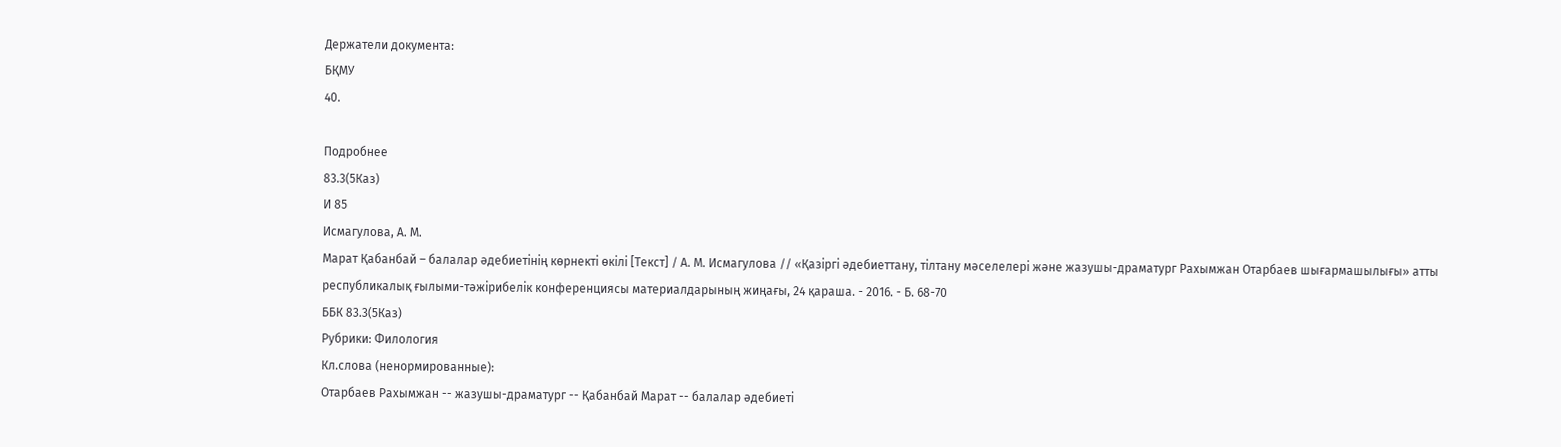Держатели документа:
БҚМУ
40.

Подробнее
83.3(5Каз)
И 85
Исмагулова, А. М.
Марат Қабанбай – балалар әдебиетінің көрнекті өкілі [Текст] / А. М. Исмагулова // «Қазіргі әдебиеттану, тілтану мәселелері және жазушы-драматург Рахымжан Отарбаев шығармашылығы» атты республикалық ғылыми-тәжірибелік конференциясы материалдарының жиңағы, 24 қараша. - 2016. - Б. 68-70
ББК 83.3(5Каз)
Рубрики: Филология
Кл.слова (ненормированные):
Отарбаев Рахымжан -- жазушы-драматург -- Қабанбай Марат -- балалар әдебиеті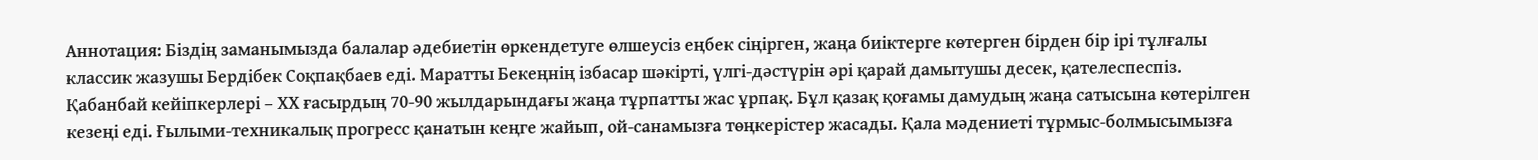Аннотация: Біздің заманымызда балалар әдебиетін өркендетуге өлшеусіз еңбек сіңірген, жаңа биіктерге көтерген бірден бір ірі тұлғалы классик жазушы Бердібек Соқпақбаев еді. Маратты Бекеңнің ізбасар шәкірті, үлгі-дәстүрін әрі қарай дамытушы десек, қателеспеспіз. Қабанбай кейіпкерлері – ХХ ғасырдың 70-90 жылдарындағы жаңа тұрпатты жас ұрпақ. Бұл қазақ қоғамы дамудың жаңа сатысына көтерілген кезеңі еді. Ғылыми-техникалық прогресс қанатын кеңге жайып, ой-санамызға төңкерістер жасады. Қала мәдениеті тұрмыс-болмысымызға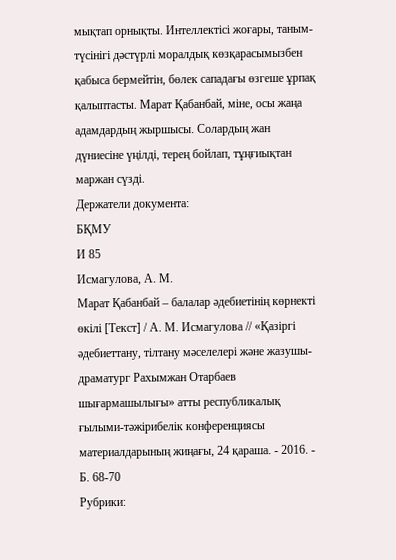мықтап орнықты. Интеллектісі жоғары, таным-түсінігі дәстүрлі моралдық көзқарасымызбен қабыса бермейтін, бөлек сападағы өзгеше ұрпақ қалыптасты. Марат Қабанбай, міне, осы жаңа адамдардың жыршысы. Солардың жан дүниесіне үңілді, терең бойлап, тұңғиықтан маржан сүзді.
Держатели документа:
БҚМУ
И 85
Исмагулова, А. М.
Марат Қабанбай – балалар әдебиетінің көрнекті өкілі [Текст] / А. М. Исмагулова // «Қазіргі әдебиеттану, тілтану мәселелері және жазушы-драматург Рахымжан Отарбаев шығармашылығы» атты республикалық ғылыми-тәжірибелік конференциясы материалдарының жиңағы, 24 қараша. - 2016. - Б. 68-70
Рубрики: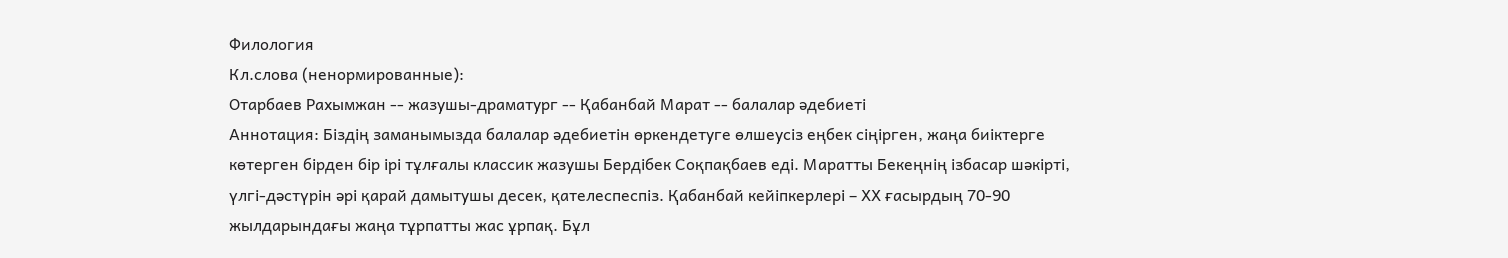Филология
Кл.слова (ненормированные):
Отарбаев Рахымжан -- жазушы-драматург -- Қабанбай Марат -- балалар әдебиеті
Аннотация: Біздің заманымызда балалар әдебиетін өркендетуге өлшеусіз еңбек сіңірген, жаңа биіктерге көтерген бірден бір ірі тұлғалы классик жазушы Бердібек Соқпақбаев еді. Маратты Бекеңнің ізбасар шәкірті, үлгі-дәстүрін әрі қарай дамытушы десек, қателеспеспіз. Қабанбай кейіпкерлері – ХХ ғасырдың 70-90 жылдарындағы жаңа тұрпатты жас ұрпақ. Бұл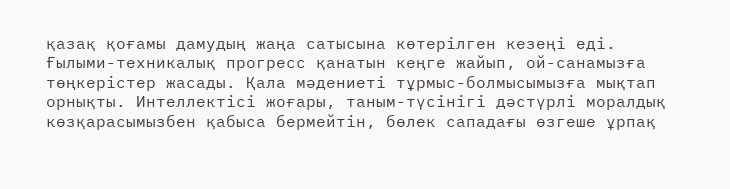қазақ қоғамы дамудың жаңа сатысына көтерілген кезеңі еді. Ғылыми-техникалық прогресс қанатын кеңге жайып, ой-санамызға төңкерістер жасады. Қала мәдениеті тұрмыс-болмысымызға мықтап орнықты. Интеллектісі жоғары, таным-түсінігі дәстүрлі моралдық көзқарасымызбен қабыса бермейтін, бөлек сападағы өзгеше ұрпақ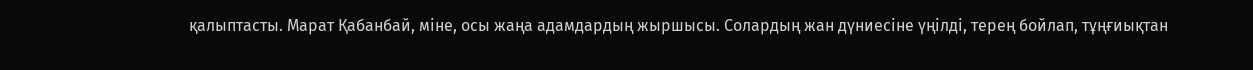қалыптасты. Марат Қабанбай, міне, осы жаңа адамдардың жыршысы. Солардың жан дүниесіне үңілді, терең бойлап, тұңғиықтан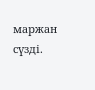маржан сүзді.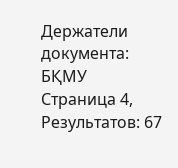Держатели документа:
БҚМУ
Страница 4, Результатов: 67